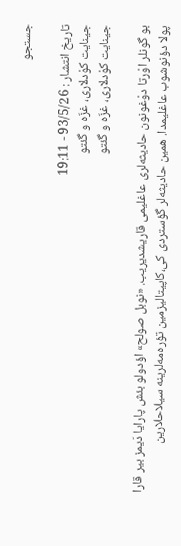جستجو

تاريخ انتشار : 93/5/26 - 19:11
جینایت کوْدلاری، غزّه و گئتو
جینایت کوْدلاری، غزّه و گئتو

بو گونلر اوْرتا دوْغونون حادیثه‌لری عاغلیمی قاریشدیریب. «نوبل صولح» اؤدولو بئش پارایا دَیمز بیر قارا پولا دؤنوشوب عاغلیمدا. همین حادیثه‌لر گؤستردی کی،کاپیتالیزمین تؤره‌مه‌لرینه سیلاحلارین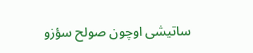ساتیشی اوچون صولح سؤزو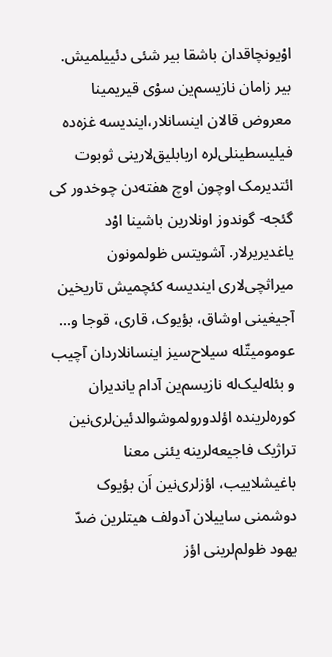اوْیونچاقدان باشقا بیر شئی دئییلمیش. بیر زامان نازیسم‌ین‌ سوْی قیریمینا معروض قالان اینسانلار،ایندیسه غزه‌‌ده فیلیسطینلی‌لره اربابلیق‌لارینی ثوبوت ائتدیرمک اوچون اوچ هفته‌دن چوخدور کی گئجه- گوندوز اونلارین باشینا اوْد یاغدیریرلار. آشویتس ظولمونون میراثچی‌لاری ایندیسه کئچمیش تاریخین آجیغینی اوشاق، بؤیوک، قاری، قوجا و... عومومیتّله سیلاح‌سیز اینسانلاردان آچیب و بئله‌لیک‌له نازیسم‌ین آدام یاندیران کوره‌لرینده اؤلدورولموشوالدئین‌لری‌نین تراژیک فاجیعه‌لرینه یئنی معنا باغیشلاییب، اؤزلری‌نین اَن بؤیوک دوشمنی ساییلان آدولف هیتلرین ضدّ یهود ظولم‌لرینی اؤز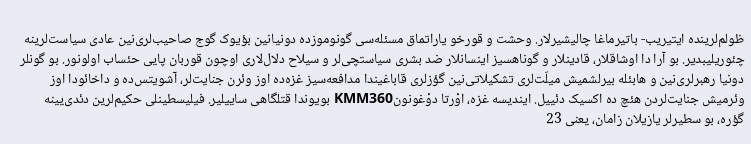ظولم‌لرینده ایتیریب- باتیرماغا چالیشیرلار. وحشت و قورخو یاراتماق مسئله‌سی گونوموزده دونیانین بؤیوک گوج صاحیب‌لری‌نین عادی سیاست‌لرینه چئوریلیبدیر. بو آرا دا اوشاقلار، قادینلار و گوناهسیز اینسانلار ضد بشری سیاستچی‌لر و سیلاح دلال‌لاری اوچون قوربان پایی‌ حئساب اولونور. بو گونلر دونیا رهبرلری‌نین و هابئله بیرلشمیش میلّت‌لری‌ تشکیلاتی‌نین گؤزلری قاباغیندا مدافعه‌سیز غزه‌ده اوز وئرن جنایت‌لر، آشویتس‌ده و داخائودا اوز وئرمیش جنایت‌لردن هئچ ده اکسیک دئییل. ایندیسه غزه، اوْرتا دوْغونونKMM360 بویوندا قتلگاهی ساییلیر. فیلیسطینلی حکیم‌لرین دئدی‌یینه گؤره، بو سطیرلر یازیلان زامان، یعنی 23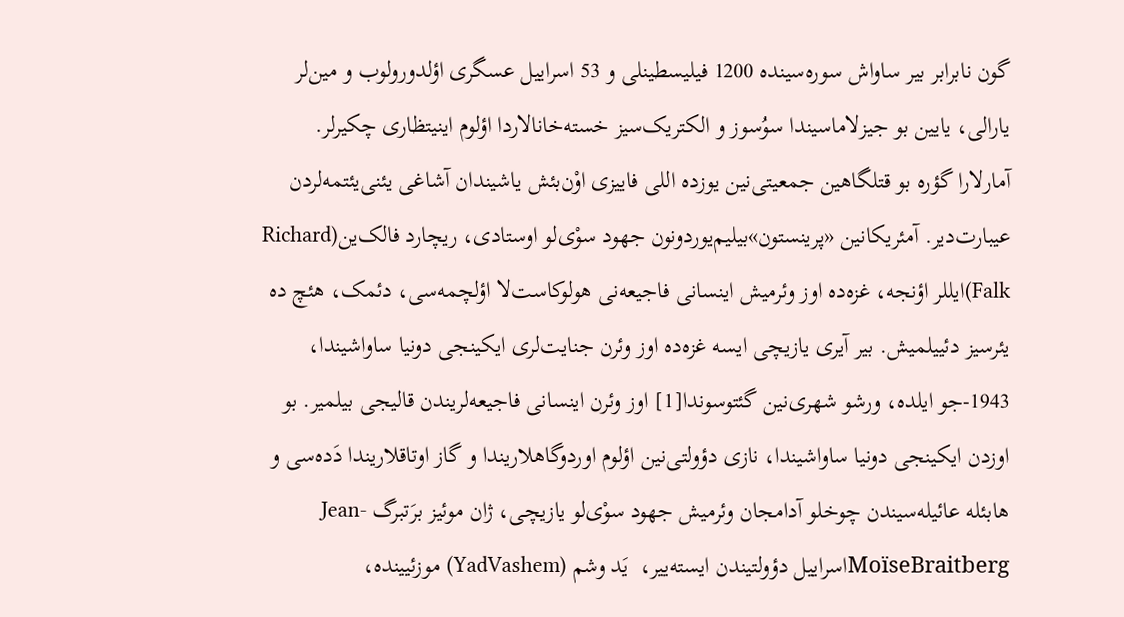گون نابرابر بیر ساواش سوره‌سینده 1200 فیلیسطینلی و 53 اسراییل عسگری اؤلدورولوب و مین‌لر یارالی، یایین بو جیزلاماسیندا سوُسوز و الکتریک‌سیز خسته‌خانالاردا اؤلوم اینیتظاری چکیرلر. آمارلارا گؤره بو قتلگاهین جمعیتی‌نین یوزده اللی فاییزی اوْن‌بئش یاشیندان آشاغی یئنی‌یئتمه‌لردن عیبارت‌دیر. آمئریکانین «پرینستون»بیلیم‌یوردونون جهود سوْی‌لو اوستادی، ریچارد فالک‌ین(Richard Falk)ایللر اؤنجه، غزه‌ده اوز وئرمیش اینسانی فاجیعه‌نی هولوکاست‌لا اؤلچمه‌سی، دئمک، هئچ ده یئرسیز دئییلمیش. بیر آیری یازیچی ایسه غزه‌ده اوز وئرن جنایت‌لری ایکینجی دونیا ساواشیندا، 1943-جو ایلده، ورشو شهری‌نین گئتوسوندا[1] اوز وئرن اینسانی فاجیعه‌لریندن قالیجی بیلمیر. بو اوزدن ایکینجی دونیا ساواشیندا، نازی دؤولتی‌نین اؤلوم اوردوگاهلاریندا و گاز اوتاقلاریندا د‌َده‌سی و هابئله عائیله‌سیندن چوخلو آدامجان وئرمیش جهود سوْی‌لو یازیچی، ژان موئیز برَتبرگ Jean-MoïseBraitbergاسراییل دؤولتیندن ایسته‌ییر،  یَد وشم (YadVashem) موزئیینده‌،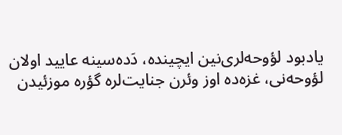یادبود لؤوحه‌لری‌نین ایچینده، د‌َده‌سینه عایید اولان لؤوحه‌نی، غزه‌ده اوز وئرن جنایت‌لره گؤره موزئیدن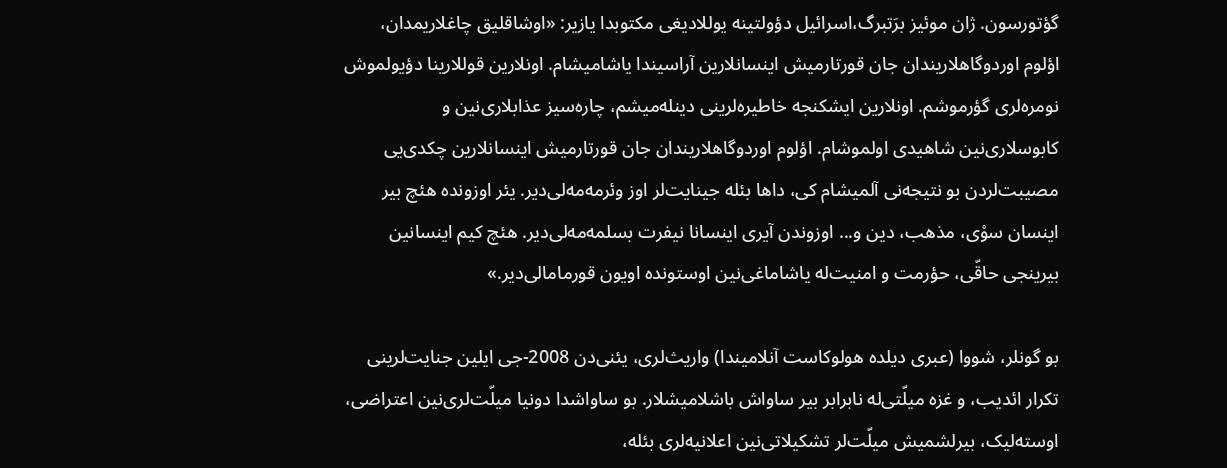گؤتورسون. ژان موئیز برَتبرگ،اسرائیل دؤولتینه یوللادیغی مکتوبدا یازیر: «اوشاقلیق چاغلاریمدان، اؤلوم اوردوگاهلاریندان جان قورتارمیش اینسانلارین آراسیندا یاشامیشام. اونلارین قوللارینا دؤیولموش نومره‌لری گؤرموشم. اونلارین ایشکنجه خاطیره‌لرینی دینله‌میشم، چاره‌سیز عذابلاری‌نین و کابوسلاری‌نین شاهیدی اولموشام. اؤلوم اوردوگاهلاریندان جان قورتارمیش اینسانلارین چکدی‌یی مصیبت‌لردن بو نتیجه‌نی‌ آلمیشام کی، داها بئله جینایت‌لر اوز وئرمه‌مه‌لی‌دیر. یئر اوزونده هئچ بیر اینسان سوْی، مذهب، دین و... اوزوندن آیری اینسانا نیفرت بسلمه‌مه‌لی‌دیر. هئچ کیم اینسانین بیرینجی حاقّی، حؤرمت و امنیت‌له یاشاماغی‌نین اوستونده اویون قورمامالی‌دیر.»

بو گونلر، شووا (عبری دیلده هولوکاست آنلامیندا) واریث‌لری، یئنی‌دن 2008-جی ایلین جنایت‌لرینی تکرار ائدیب، و غزه میلّتی‌له نابرابر بیر ساواش باشلامیشلار. بو ساواشدا دونیا میلّت‌لری‌نین اعتراضی، اوسته‌لیک، بیرلشمیش میلّت‌لر تشکیلاتی‌نین اعلانیه‌لری بئله،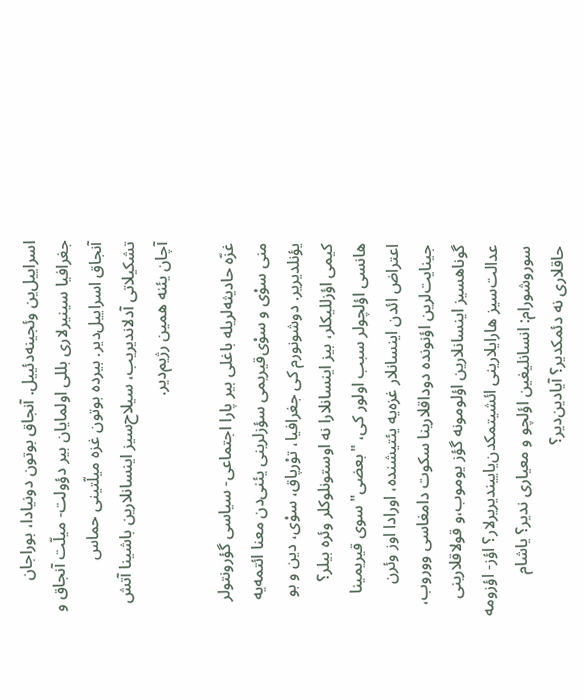اسراییل‌ین وئجینه‌دئییل. آنجاق بوتون دونیادا، بوراجان جغرافیا سینیرلاری بللی اولمایان بیر دؤولت- میلّت آنجاق و آنجاق اسراییل‌دیر. بیرده بوتون غزه میلّتینی حماس تشکیلاتی آدلاندیریب، سیلاح‌سیز اینسانلارین باشینا آتش آچان یئنه همین رژیم‌دیر.

غزّه حادیثه‌لریله باغلی بیر پارا اجتماعی- سیاسی گؤرونتولر منی سوْی و سوْی‌قیریمی سؤزلرینی یئنی‌دن معنا ائتمه‌یه یؤنلدیریر. دوشونورم کی جغرافیا، توْرپاق، سوْی، دین و بو کیمی اؤزللیکلر، بیز اینسانلارا نه اوستونلوکلر وئره بیلر؟ هانسی اؤلچولر سبب اولور کی، "بعضی"سوی قیریمینا اعتراض ائدن اینسانلار غزه‌یه یئتیشنده، اورادا اوز وئرن جینایت‌لرین اؤنونده دوداقلارینا سکوت دامغاسی ووروب، گوناهسیز اینسانلارین اؤلومونه گؤز یوموب،و قولاقلارینی عدالت‌سیز هارایلارینی ائشیتمکدن‌یاییندیریرلار؟ اؤز- اؤزومه سوروشورام: انسانلیغین اؤلچو و معیاری ندیر؟ یاشام حاقلاری نه دئمکدیر؟ آیادین‌دیر؟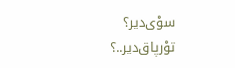سوْی‌دیر؟ توْرپاق‌دیر..؟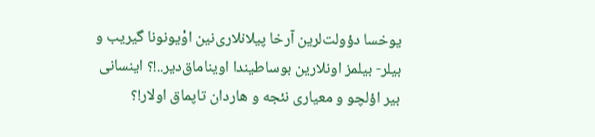یوخسا دؤولت‌لرین آرخا پیلانلاری‌نین اوْیونونا گیریب و بیلر- بیلمز اونلارین بوساطیندا اویناماق‌دیر..!؟ اینسانی بیر اؤلچو و معیاری نئجه و هاردان تاپماق اولار!؟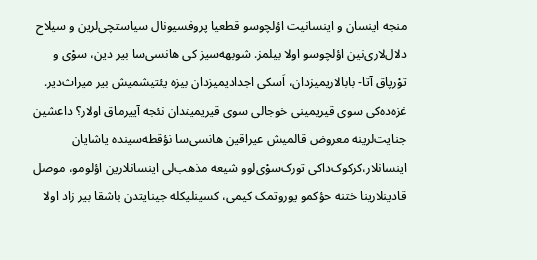منجه اینسان و اینسانیت اؤلچوسو قطعیا پروفسیونال سیاستچی‌لرین و سیلاح دلال‌لاری‌نین اؤلچوسو اولا بیلمز. شوبهه‌سیز کی هانسی‌سا بیر دین، سوْی و توْرپاق آتا- بابالاریمیزدان، اَسکی اجدادیمیزدان بیزه یئتیشمیش بیر میراث‌دیر. غزه‌ده‌کی سوی قیریمینی خوجالی‌ سوی قیریمیندان نئجه آییرماق اولار؟ داعشین جنایت‌لرینه معروض قالمیش عیراقین هانسی‌سا نؤقطه‌سینده یاشایان اینسانلار،کرکوک‌داکی تورک‌سوْی‌لوو شیعه مذهب‌لی اینسانلارین اؤلومو، موصل قادینلارینا ختنه حؤکمو یوروتمک کیمی، کسینلیکله جینایتدن باشقا بیر زاد اولا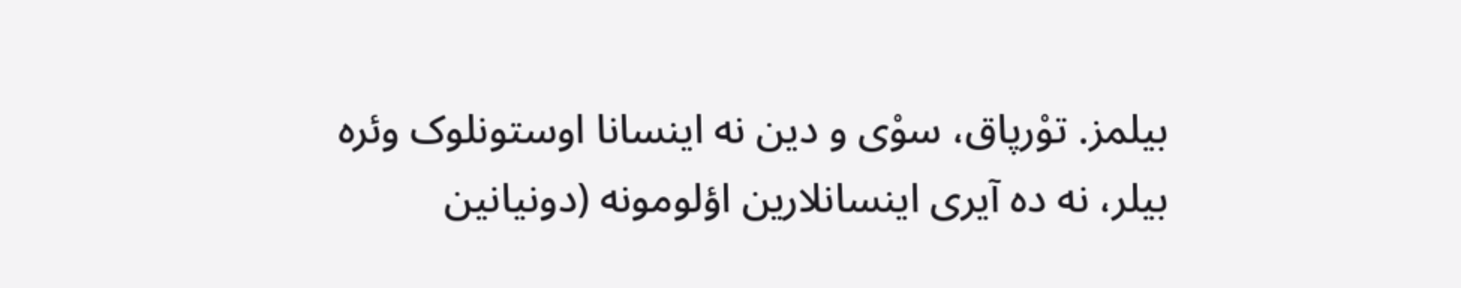بیلمز. توْرپاق، سوْی و دین نه اینسانا اوستونلوک وئره بیلر، نه ده آیری اینسانلارین اؤلومونه (دونیانین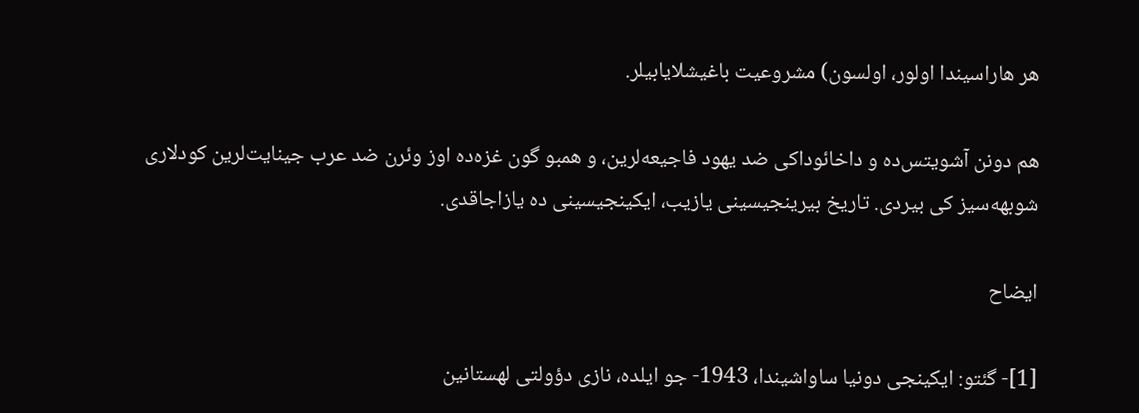هر هاراسیندا اولور، اولسون) مشروعیت باغیشلایابیلر.

هم دونن آشویتس‌ده و داخائوداکی ضد یهود فاجیعه‌لرین، و همبو گون غزه‌ده اوز وئرن ضد عرب جینایت‌لرین کودلاری شوبهه‌سیز کی بیردی. تاریخ بیرینجیسینی یازیب، ایکینجیسینی ده یازاجاقدی.

ایضاح

[1]- گئتو: ایکینجی دونیا ساواشیندا، 1943- جو ایلده، نازی دؤولتی لهستانین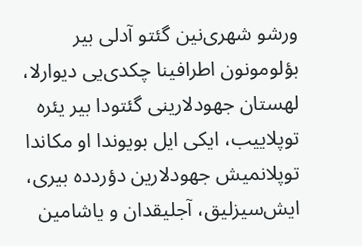ورشو شهری‌نین گئتو آدلی بیر بؤلومونون اطرافینا چکدی‌یی دیوارلا، لهستان جهودلارینی گئتودا بیر یئره توپلاییب، ایکی ایل بویوندا او مکاندا توپلانمیش جهودلارین دؤردده بیری، ایش‌سیزلیق، آجلیقدان و یاشامین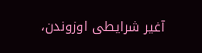آغیر شرایطی اوزوندن،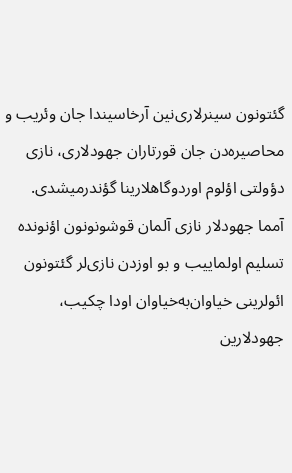گئتونون سینرلاری‌نین آرخاسیندا جان وئریب و محاصیره‌دن جان قورتاران جهودلاری، نازی دؤولتی اؤلوم اوردوگاهلارینا گؤند‌رمیشدی. آمما جهودلار نازی آلمان قوشونونون اؤنونده تسلیم اولماییب و بو اوزدن نازی‌لر گئتونون ائولرینی خیاوان‌به‌خیاوان اودا چکیب، جهودلارین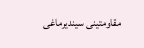مقاومتینی سیندیرماغی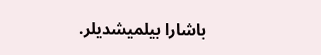باشارا بیلمیشدیلر.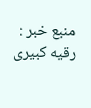منبع خبر : رقیه کبیری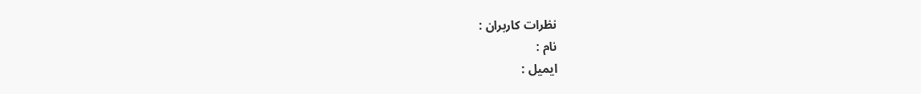نظرات كاربران :
نام :
ايميل :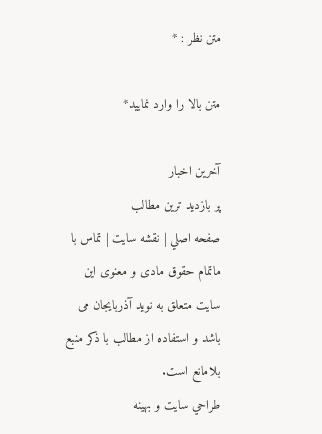متن نظر : *

متن بالا را وارد نماييد*

آخرين اخبار
پر بازديد ترين مطالب
صفحه اصلي | نقشه سايت | تماس با ماتمام حقوق مادی و معنوی این سایت متعلق به نويد آذربايجان می باشد و استفاده از مطالب با ذکر منبع بلامانع است.
طراحي سايت و بهينه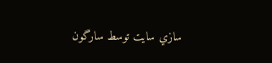سازي سايت توسط سارگون